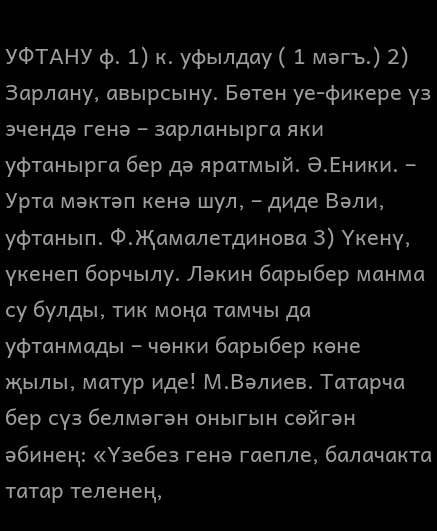УФТАНУ ф. 1) к. уфылдау ( 1 мәгъ.) 2) Зарлану, авырсыну. Бөтен уе-фикере үз эчендә генә – зарланырга яки уфтанырга бер дә яратмый. Ә.Еники. – Урта мәктәп кенә шул, – диде Вәли, уфтанып. Ф.Җамалетдинова 3) Үкенү, үкенеп борчылу. Ләкин барыбер манма су булды, тик моңа тамчы да уфтанмады – чөнки барыбер көне җылы, матур иде! М.Вәлиев. Татарча бер сүз белмәгән оныгын сөйгән әбинең: «Үзебез генә гаепле, балачакта татар теленең,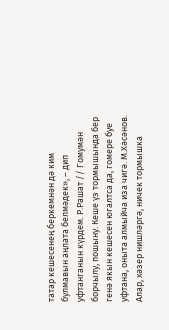татар кешесенең беркемнән дә ким булмавын аңлата белмәдек», – дип уфтанганын күрдем. Р.Рашат // Гомумән борчылу, пошыну. Кеше үз тормышында бер генә якын кешесен югалтса да, гомере буе уфтана, оныта алмыйча иза чигә. М.Хәсәнов. Алар, хәзер нишләргә, ничек тормышка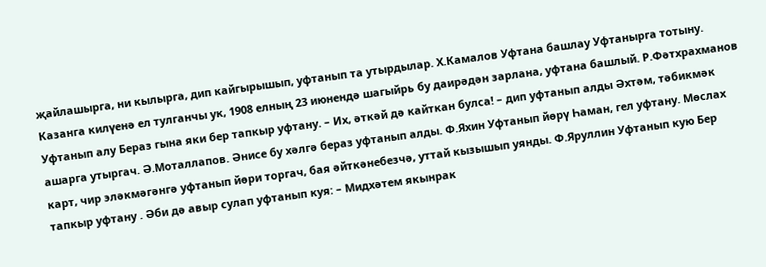җайлашырга, ни кылырга, дип кайгырышып, уфтанып та утырдылар. Х.Камалов Уфтана башлау Уфтанырга тотыну. Казанга килүенә ел тулганчы ук, 1908 елның 23 июнендә шагыйрь бу даирәдән зарлана, уфтана башлый. Р.Фәтхрахманов Уфтанып алу Бераз гына яки бер тапкыр уфтану. – Их, әткәй дә кайткан булса! – дип уфтанып алды Әхтәм, тәбикмәк ашарга утыргач. Ә.Моталлапов. Әнисе бу хәлгә бераз уфтанып алды. Ф.Яхин Уфтанып йөрү Һаман, гел уфтану. Мөслах карт, чир эләкмәгәнгә уфтанып йөри торгач, бая әйткәнебезчә, уттай кызышып уянды. Ф.Яруллин Уфтанып кую Бер тапкыр уфтану . Әби дә авыр сулап уфтанып куя: – Мидхәтем якынрак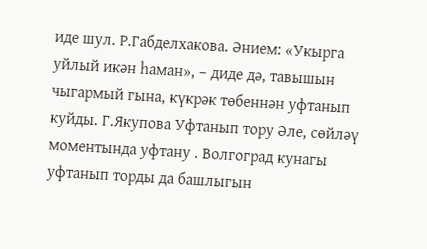иде шул. Р.Габделхакова. Әнием: «Укырга уйлый икән һаман», – диде дә, тавышын чыгармый гына, күкрәк төбеннән уфтанып куйды. Г.Якупова Уфтанып тору Әле, сөйләү моментында уфтану . Волгоград кунагы уфтанып торды да башлыгын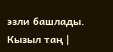эзли башлады. Кызыл таң |